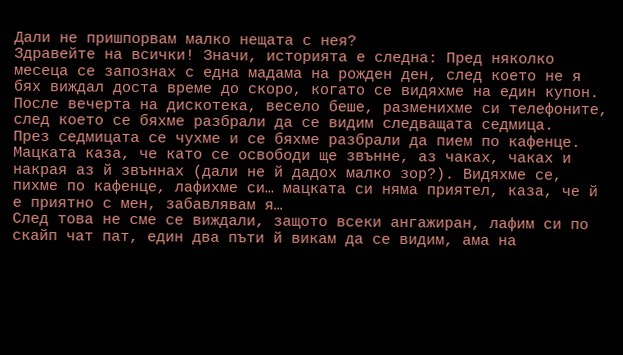Дали не пришпорвам малко нещата с нея?
Здравейте на всички! Значи, историята е следна: Пред няколко месеца се запознах с една мадама на рожден ден, след което не я бях виждал доста време до скоро, когато се видяхме на един купон. После вечерта на дискотека, весело беше, разменихме си телефоните, след което се бяхме разбрали да се видим следващата седмица.
През седмицата се чухме и се бяхме разбрали да пием по кафенце. Мацката каза, че като се освободи ще звънне, аз чаках, чаках и накрая аз й звъннах (дали не й дадох малко зор?). Видяхме се, пихме по кафенце, лафихме си… мацката си няма приятел, каза, че й е приятно с мен, забавлявам я…
След това не сме се виждали, защото всеки ангажиран, лафим си по скайп чат пат, един два пъти й викам да се видим, ама на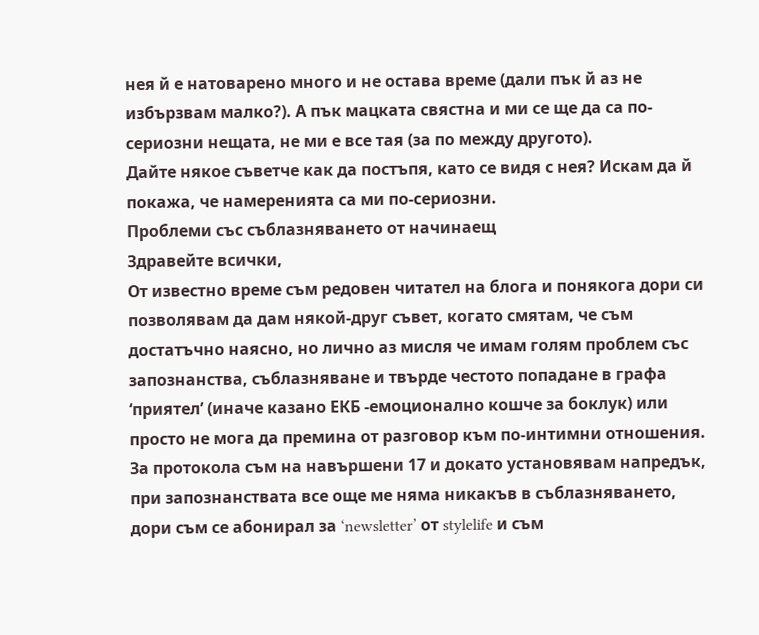нея й е натоварено много и не остава време (дали пък й аз не избързвам малко?). А пък мацката свястна и ми се ще да са по-сериозни нещата, не ми е все тая (за по между другото).
Дайте някое съветче как да постъпя, като се видя с нея? Искам да й покажа, че намеренията са ми по-сериозни.
Проблеми със съблазняването от начинаещ
Здравейте всички,
От известно време съм редовен читател на блога и понякога дори си позволявам да дам някой-друг съвет, когато смятам, че съм достатъчно наясно, но лично аз мисля че имам голям проблем със запознанства, съблазняване и твърде честото попадане в графа ‘приятел’ (иначе казано ЕКБ -емоционално кошче за боклук) или просто не мога да премина от разговор към по-интимни отношения.
За протокола съм на навършени 17 и докато установявам напредък, при запознанствата все още ме няма никакъв в съблазняването, дори съм се абонирал за ‘newsletter’ от stylelife и съм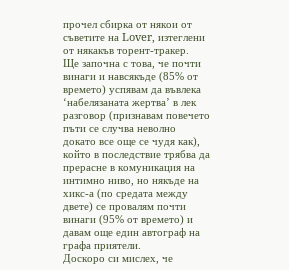прочел сбирка от някои от съветите на Lover, изтеглени от някакъв торент-тракер.
Ще започна с това, че почти винаги и навсякъде (85% от времето) успявам да въвлека ‘набелязаната жертва’ в лек разговор (признавам повечето пъти се случва неволно докато все още се чудя как), който в последствие трябва да прерасне в комуникация на интимно ниво, но някъде на хикс-а (по средата между двете) се провалям почти винаги (95% от времето) и давам още един автограф на графа приятели.
Доскоро си мислех, че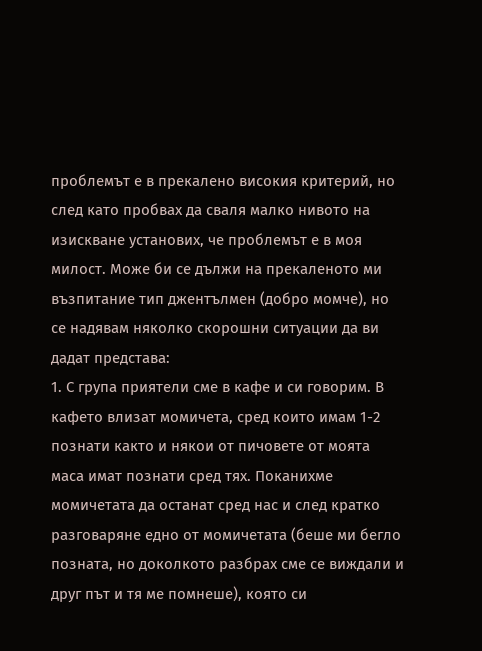проблемът е в прекалено високия критерий, но след като пробвах да сваля малко нивото на изискване установих, че проблемът е в моя милост. Може би се дължи на прекаленото ми възпитание тип джентълмен (добро момче), но се надявам няколко скорошни ситуации да ви дадат представа:
1. С група приятели сме в кафе и си говорим. В кафето влизат момичета, сред които имам 1-2 познати както и някои от пичовете от моята маса имат познати сред тях. Поканихме момичетата да останат сред нас и след кратко разговаряне едно от момичетата (беше ми бегло позната, но доколкото разбрах сме се виждали и друг път и тя ме помнеше), която си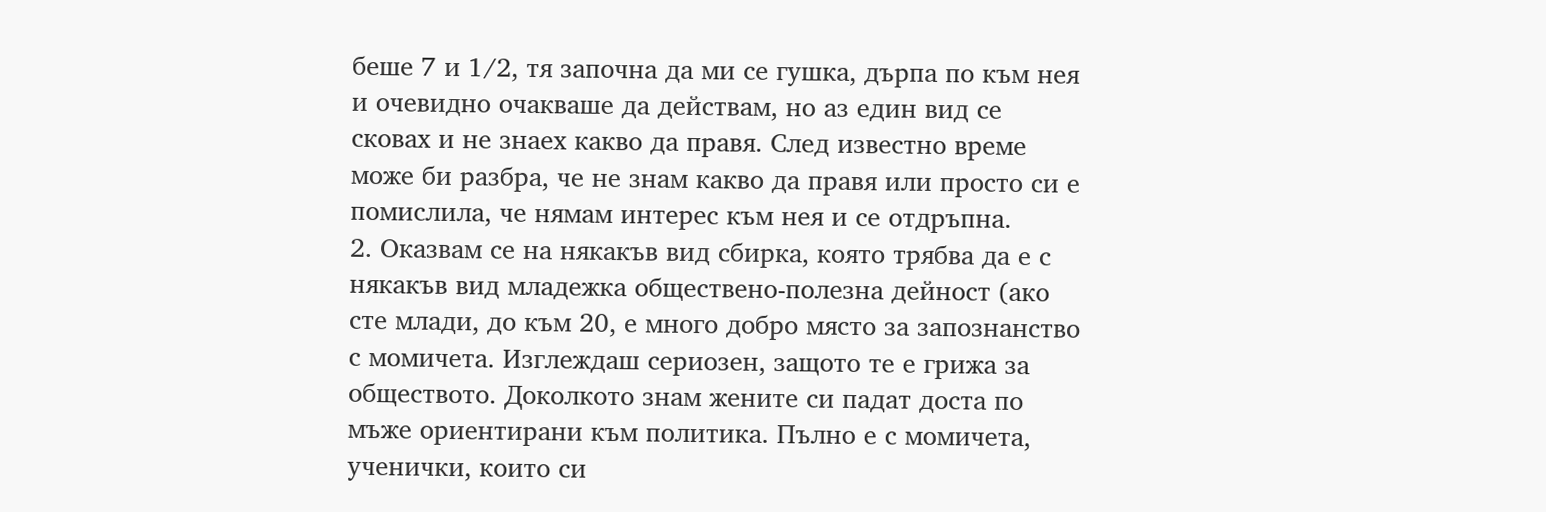беше 7 и 1/2, тя започна да ми се гушка, дърпа по към нея и очевидно очакваше да действам, но аз един вид се сковах и не знаех какво да правя. След известно време може би разбра, че не знам какво да правя или просто си е помислила, че нямам интерес към нея и се отдръпна.
2. Оказвам се на някакъв вид сбирка, която трябва да е с някакъв вид младежка обществено-полезна дейност (ако сте млади, до към 20, е много добро място за запознанство с момичета. Изглеждаш сериозен, защото те е грижа за обществото. Доколкото знам жените си падат доста по мъже ориентирани към политика. Пълно е с момичета, ученички, които си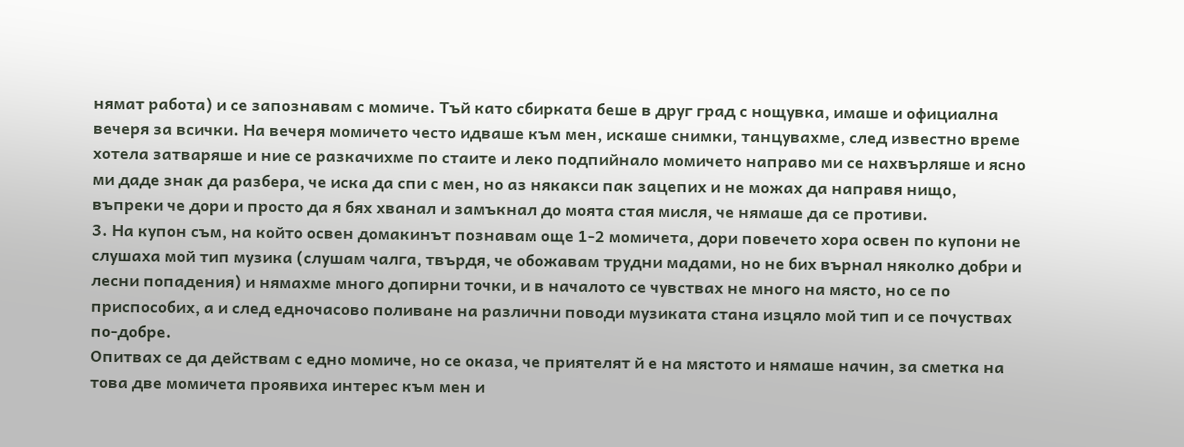нямат работа) и се запознавам с момиче. Тъй като сбирката беше в друг град с нощувка, имаше и официална вечеря за всички. На вечеря момичето често идваше към мен, искаше снимки, танцувахме, след известно време хотела затваряше и ние се разкачихме по стаите и леко подпийнало момичето направо ми се нахвърляше и ясно ми даде знак да разбера, че иска да спи с мен, но аз някакси пак зацепих и не можах да направя нищо, въпреки че дори и просто да я бях хванал и замъкнал до моята стая мисля, че нямаше да се противи.
3. На купон съм, на който освен домакинът познавам още 1-2 момичета, дори повечето хора освен по купони не слушаха мой тип музика (слушам чалга, твърдя, че обожавам трудни мадами, но не бих върнал няколко добри и лесни попадения) и нямахме много допирни точки, и в началото се чувствах не много на място, но се по приспособих, а и след едночасово поливане на различни поводи музиката стана изцяло мой тип и се почуствах по-добре.
Опитвах се да действам с едно момиче, но се оказа, че приятелят й е на мястото и нямаше начин, за сметка на това две момичета проявиха интерес към мен и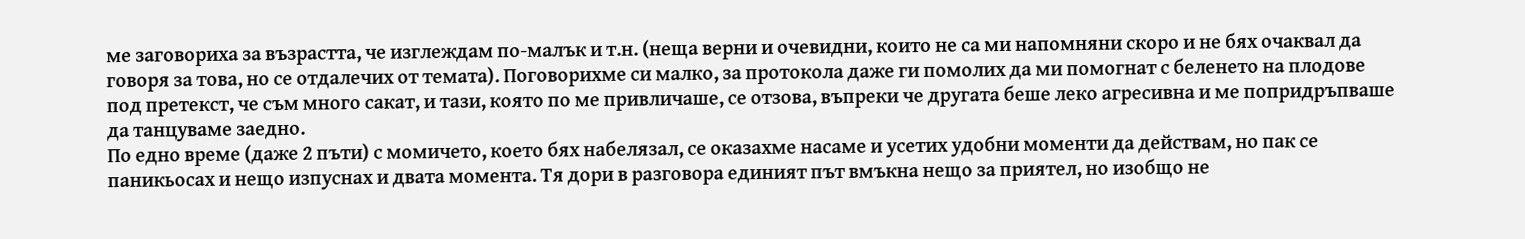ме заговориха за възрастта, че изглеждам по-малък и т.н. (неща верни и очевидни, които не са ми напомняни скоро и не бях очаквал да говоря за това, но се отдалечих от темата). Поговорихме си малко, за протокола даже ги помолих да ми помогнат с беленето на плодове под претекст, че съм много сакат, и тази, която по ме привличаше, се отзова, въпреки че другата беше леко агресивна и ме попридръпваше да танцуваме заедно.
По едно време (даже 2 пъти) с момичето, което бях набелязал, се оказахме насаме и усетих удобни моменти да действам, но пак се паникьосах и нещо изпуснах и двата момента. Тя дори в разговора единият път вмъкна нещо за приятел, но изобщо не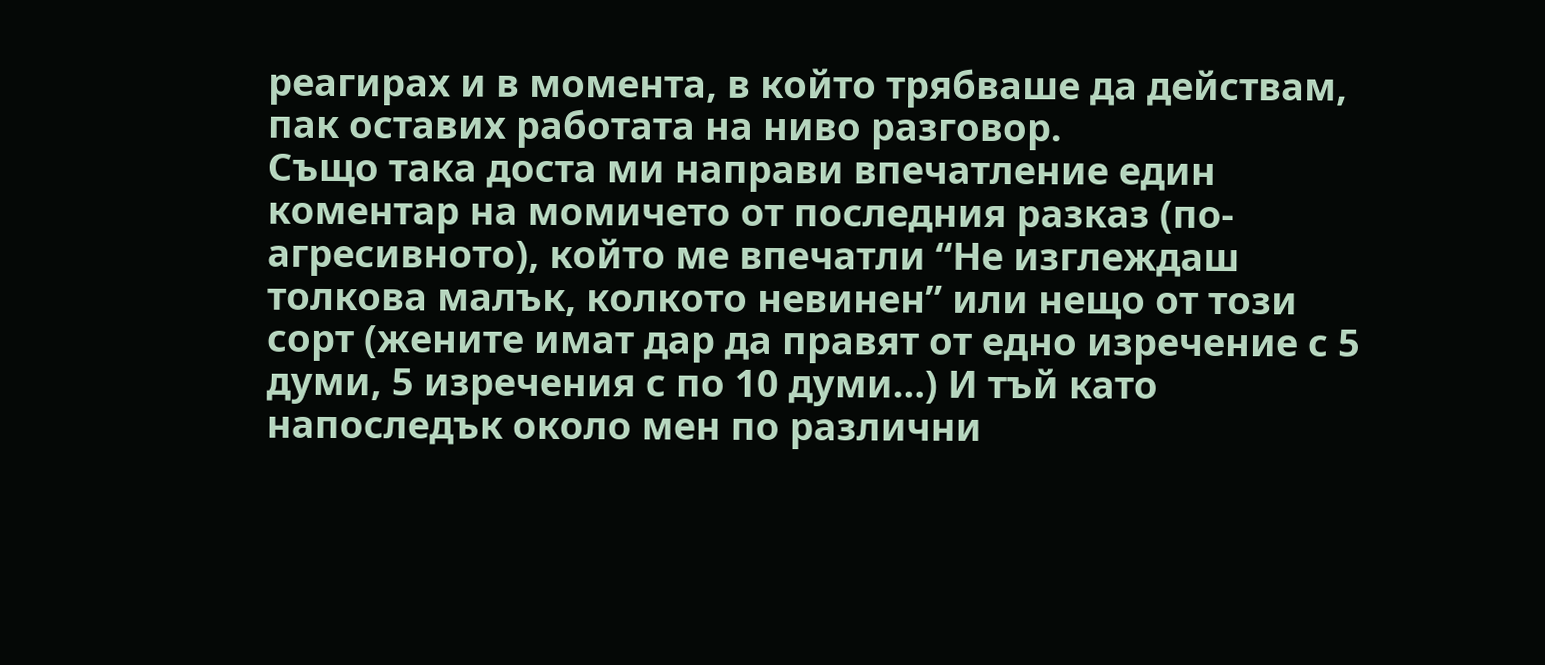реагирах и в момента, в който трябваше да действам, пак оставих работата на ниво разговор.
Също така доста ми направи впечатление един коментар на момичето от последния разказ (по-агресивното), който ме впечатли “Не изглеждаш толкова малък, колкото невинен” или нещо от този сорт (жените имат дар да правят от едно изречение с 5 думи, 5 изречения с по 10 думи…) И тъй като напоследък около мен по различни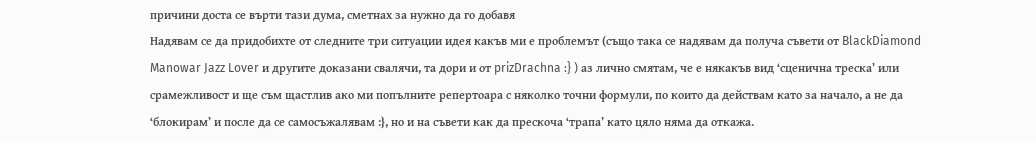причини доста се върти тази дума, сметнах за нужно да го добавя
Надявам се да придобихте от следните три ситуации идея какъв ми е проблемът (също така се надявам да получа съвети от BlackDiamond Manowar Jazz Lover и другите доказани свалячи, та дори и от prizDrachna :} ) аз лично смятам, че е някакъв вид ‘сценична треска’ или срамежливост и ще съм щастлив ако ми попълните репертоара с няколко точни формули, по които да действам като за начало, а не да ‘блокирам’ и после да се самосъжалявам :}, но и на съвети как да прескоча ‘трапа’ като цяло няма да откажа.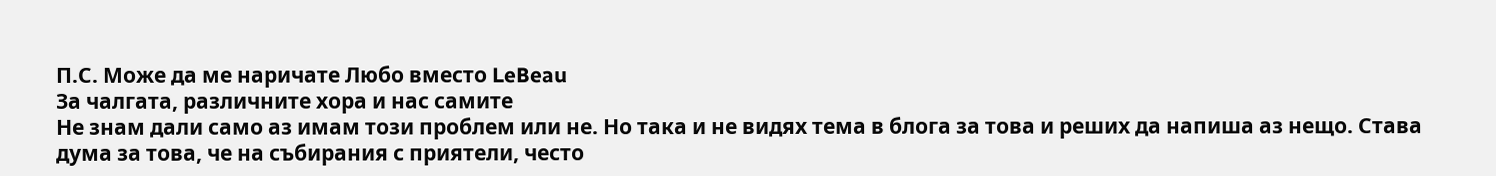П.С. Може да ме наричате Любо вместо LeBeau
За чалгата, различните хора и нас самите
Не знам дали само аз имам този проблем или не. Но така и не видях тема в блога за това и реших да напиша аз нещо. Става дума за това, че на събирания с приятели, често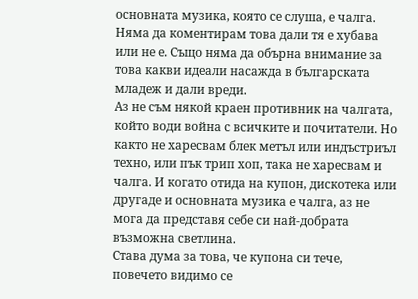основната музика, която се слуша, е чалга. Няма да коментирам това дали тя е хубава или не е. Също няма да обърна внимание за това какви идеали насажда в българската младеж и дали вреди.
Аз не съм някой краен противник на чалгата, който води война с всичките и почитатели. Но както не харесвам блек метъл или индъстриъл техно, или пък трип хоп, така не харесвам и чалга. И когато отида на купон, дискотека или другаде и основната музика е чалга, аз не мога да представя себе си най-добрата възможна светлина.
Става дума за това, че купона си тече, повечето видимо се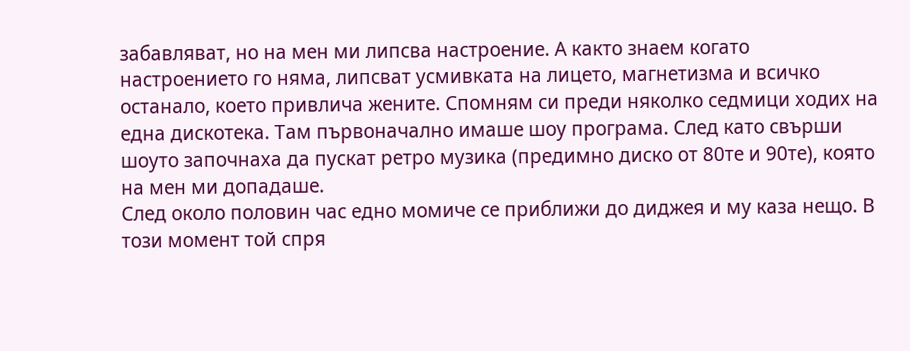забавляват, но на мен ми липсва настроение. А както знаем когато настроението го няма, липсват усмивката на лицето, магнетизма и всичко останало, което привлича жените. Спомням си преди няколко седмици ходих на една дискотека. Там първоначално имаше шоу програма. След като свърши шоуто започнаха да пускат ретро музика (предимно диско от 80те и 90те), която на мен ми допадаше.
След около половин час едно момиче се приближи до диджея и му каза нещо. В този момент той спря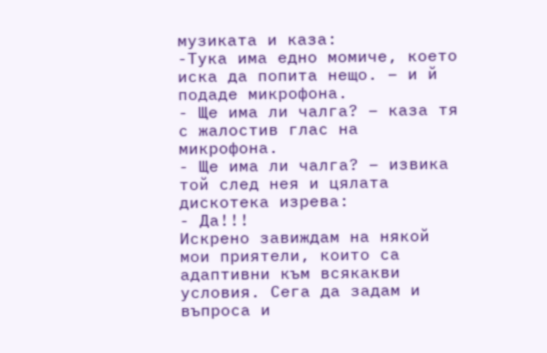музиката и каза:
-Тука има едно момиче, което иска да попита нещо. – и й подаде микрофона.
- Ще има ли чалга? – каза тя с жалостив глас на микрофона.
- Ще има ли чалга? – извика той след нея и цялата дискотека изрева:
- Да!!!
Искрено завиждам на някой мои приятели, които са адаптивни към всякакви условия. Сега да задам и въпроса и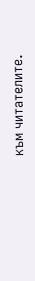към читателите.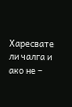Харесвате ли чалга и ако не –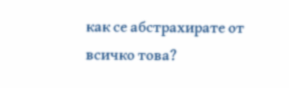как се абстрахирате от всичко това?